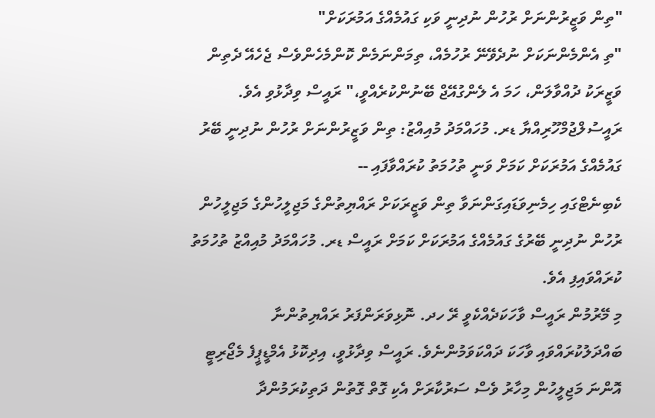"ތިން ވަޒީރުންނަށް ރުހުން ނުދިނީ ވަކި ގައުމެއްގެ އަމުރަކަށް"
"ތި އެންމެންނަކަށް ނުދެވޭނޭ ރުހުމެއް، ތިމަންނަމެން ކޮންމެހެންވެސް ޖެހެއޭ ދެތިން ވަޒީރަކު ދުއްވާލަން، ހަމަ އެ ލެންގުއޭޖް ބޭނުންކުރެއްވީ،" ރައީސް ވިދާޅުވި އެވެ.
ރައީސުލްޖުމްހޫރިއްޔާ ޑރ. މުހައްމަދު މުއިއްޒު: ތިން ވަޒީރުންނަށް ރުހުން ނުދިނީ ބޭރު ގައުމެއްގެ އަމުރަކަށް ކަމަށް ވަނީ ތުހުމަތު ކުރައްވާފައި --
ކެބިނެޓްގައި ހިމެނިވަޑައިގަންނަވާ ތިން ވަޒީރަކަށް ރައްޔިތުންގެ މަޖިލީހުންގެ މަޖިލީހުން ރުހުން ނުދިނީ ބޭރުގެ ގައުމެއްގެ އަމުރަކަށް ކަމަށް ރައީސް ޑރ. މުހައްމަދު މުއިއްޒު ތުހުމަތު ކުރައްވައިފި އެވެ.
މި މޭރުމުން ރައީސް ވާހަކަދެއްކެވީ ރޭ ހދ. ނޮޅިވަރަންފަރު ރައްޔިތުންނާ ބައްދަލުކުރައްވައި ވާހަކަ ދައްކަވަމުންނެވެ. ރައީސް ވިދާޅުވީ، އިދިކޮޅު އެމްޑީޕީފެ މެޖޯރިޓީ އޮންނަ މަޖިލީހުން މިހާރު ވެސް ސަރުކާރަށް އެކި ގޮތް ގޮތުން ދަތިކުރަމުންދާ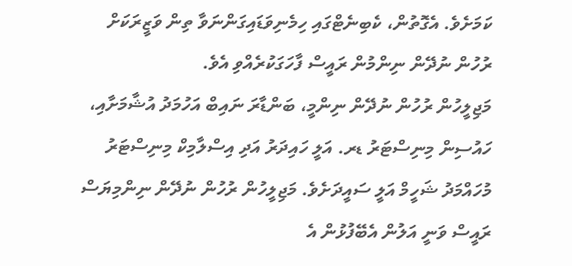ކަމަށެވެ. އެގޮތުން، ކެބިނެޓްގައި ހިމެނިވަޑައިގަންނަވާ ތިން ވަޒީރަކަށް ރުހުން ނުދޭން ނިންމުން ރައީސް ފާހަގަކުރެއްވި އެވެ.
މަޖިލީހުން ރުހުން ނުދޭން ނިންމީ، ބަންޑާރަ ނައިބް އަހުމަދު އުޝާމަށާއި، ހައުސިން މިނިސްޓަރު ޑރ. އަލީ ހައިދަރު އަދި އިސްލާމިކް މިނިސްޓަރު މުހައްމަދު ޝަހީމް އަލީ ސައީދަށެވެ. މަޖިލީހުން ރުހުން ނުދޭން ނިންމިޔަސް ރައީސް ވަނީ އަލުން އެބޭފުޅުން އެ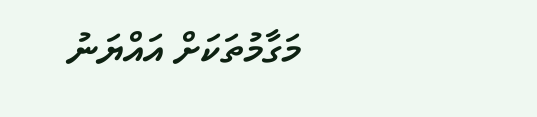މަގާމުތަކަށް އައްޔަނު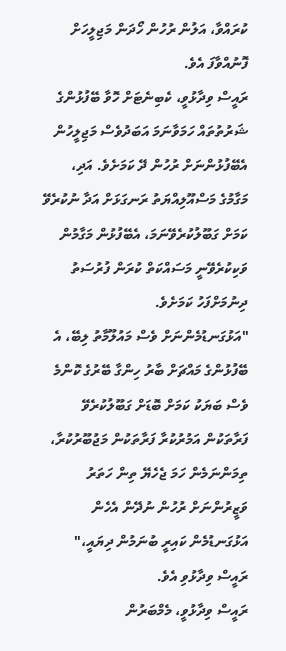ކުރައްވާ، އަލުން ރުހުން ހޯދަން މަޖިލީހަށް ފޮނުއްވާފަ އެވެ.
ރައީސް ވިދާޅުވީ، ކެބިނެޓަށް ހޮވާ ބޭފުޅުންގެ ޝަރުތުތައް ހަމަވާނަމަ އަބަދުވެސް މަޖިލީހުން އެބޭފުޅުންނަށް ރުހުން ދޭ ކަމަށެވެ. އަދި، މަގާމުގެ މަސްއޫލިއްޔަތު ރަނގަޅަށް އަދާ ނުކުރެވޭ ކަމަށް ގަބޫލުކުރެވޭނަމަ، އެބޭފުޅުން މަގާމުން ވަކިކުރެވޭނީ މަސައްކަތް ކުރަން ފުރުސަތު ދިނުމަށްފަހު ކަމަށެވެ.
"އަޅުގަނޑުމެންނަށް ވެސް މައުލޫމާތު ލިބޭ، އެ ބޭފުޅުންގެ މައްޗަށް ބާރު ހިންގާ ބޭރުގެ ކޮންމެ ވެސް ބަޔަކު ކަމަށް ބޮޑަށް ގަބޫލުކުރެވޭ ފަރާތަކުން އަމުރުކުރާ ފަރާތަކުން މަޖުބޫރުކުރާ، ތިމަންނަމެން ހަމަ ޖެހެޔޭ ތިން ހަތަރު ވަޒީރުންނަށް ރުހުން ނުދޭން އެހެން އަޅުގަނޑުމެން ކައިރީ ބުނަމުން ދިޔައީ،" ރައީސް ވިދާޅުވި އެވެ.
ރައީސް ވިދާޅުވީ، މެމްބަރުން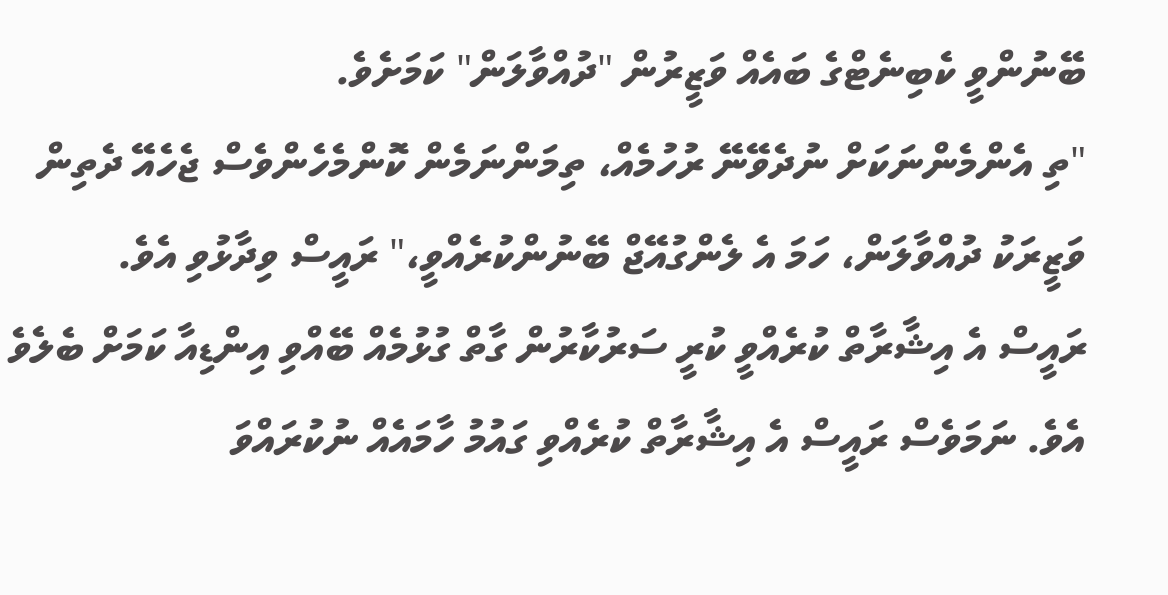ބޭނުންވީ ކެބިނެޓްގެ ބައެއް ވަޒީރުން "ދުއްވާލަން" ކަމަށެވެ.
"ތި އެންމެންނަކަށް ނުދެވޭނޭ ރުހުމެއް، ތިމަންނަމެން ކޮންމެހެންވެސް ޖެހެއޭ ދެތިން ވަޒީރަކު ދުއްވާލަން، ހަމަ އެ ލެންގުއޭޖް ބޭނުންކުރެއްވީ،" ރައީސް ވިދާޅުވި އެވެ.
ރައީސް އެ އިޝާރާތް ކުރެއްވީ ކުރީ ސަރުކާރުން ގާތް ގުޅުމެއް ބޭއްވި އިންޑިއާ ކަމަށް ބެލެވެ އެވެ. ނަމަވެސް ރައީސް އެ އިޝާރާތް ކުރެއްވި ގައުމު ހާމައެއް ނުކުރައްވަ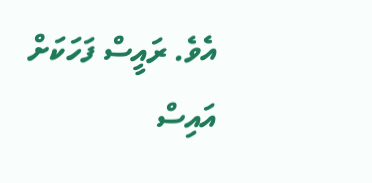އެވެ. ރައީސް ފަހަކަށް އައިސް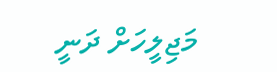މަޖިލީހަށް ދަނީ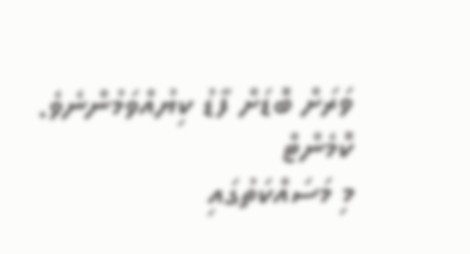ވަރަށް ބޮޑަށް ފާޑު ކިޔުއްވަމުންނެވެ.
ކޮމެންޓް
މި މަސައްކަތުގައި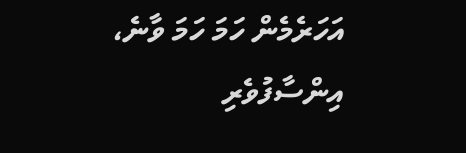އަހަރެމެން ހަމަ ހަމަ ވާނެ، އިންސާފުވެރި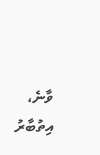ވާނެ، އިތުބާރު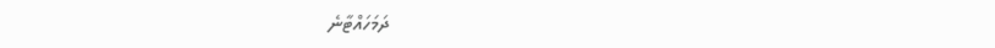ދަމަހައްޓާނެ